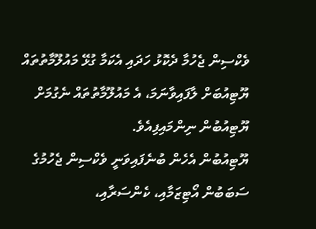ވެކްސިން ޖެހުމާ ދެކޮޅު ހަދައި އެކަމާ ގުޅޭ މައުލޫމާތުތައް ޔޫޓިއުބަށް ލާފައިވާނަމަ، އެ މައުލޫމާތުތައް ނެގުމަށް ޔޫޓިއުބުން ނިންމައިފިއެވެ.
ޔޫޓިއުބުން އެހެން ބުނެފައިވަނީ ވެކްސިން ޖެހުމުގެ ސަބަބުން އޯޓިޒަމާއި، ކެންސަރާއި،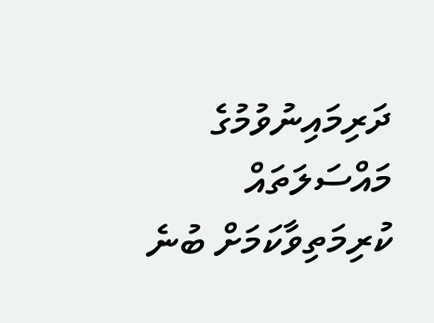ދަރިމައިނުވުމުގެ މައްސަލަތައް ކުރިމަތިވާކަމަށް ބުނެ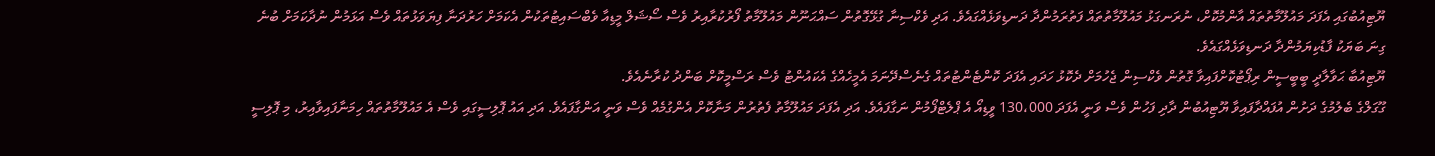ޔޫޓިއުބުގައި އެފަދަ މައުލޫމާތުތައް އާންމުކޮށް، ނުރަނގަޅު މައުލޫމާތުތައް ފަތުރަމުންދާ ދަނޑިވަޅެއްގައެވެ. އަދި ވެކްސިނާ ގުޅޭގޮތުން ސައްޙަނޫން މައުލޫމާތު ފޯރުކުރާއިރު ވެސް ސޯޝަލް މީޑިއާ ވެބްސައިޓުތަކުން އެކަމަށް ހަރުދަނާ ފިޔަވަޅުތައް ވެސް އަޅަމުން ނުދާކަމަށް ބުނެ ގިނަ ބަޔަކު ފާޑުކިޔަމުންދާ ދަނޑިވަޅެއްގައެވެ.
ޔޫޓިއުބާ ޙަވާލާދީ ބީބީސީން ރިޕޯޓުކޮށްފައިވާ ގޮތުން ވެކްސިން ޖެހުމަށް ދެކޮޅު ހަދައި އެފަދަ ކޮންޓެންޓުތައް ގެނެސްދޭނަމަ އެމީހެއްގެ އެކައުންޓު ވެސް ރަސްމީކޮށް ބަންދު ކުރާނެއެވެ.
ގޫގަލްގެ ބެލުމުގެ ދަށުން އުފައްދާފައިވާ ޔޫޓިއުބުން ދާދި ފަހުން ވެސް ވަނީ އެފަދަ 130،000 ވީޑިއޯ އެ ޕްލެޓްފޯމުން ނަގާފައެވެ. އަދި އެފަދަ މައުލޫމާތު ފެތުރުން މަނާކޮށް އެންގުމެއް ވެސް ވަނީ އަންގާފައެވެ. އަދި އައު ޕޮލިސީގައި ވެސް އެ މައުލޫމާތުތައް ހިމަނާފައިވާއިރު، މި ޕޮލިސީ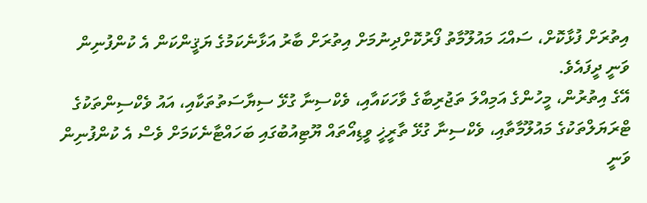އިތުރަށް ފުޅާކޮށް، ސައްޙަ މައުލޫމާތު ފޯރުކޮށްދިނުމަށް އިތުރަށް ބާރު އަޅާނެކަމުގެ ޔަޤީންކަން އެ ކުންފުނިން ވަނީ ދީފައެވެ.
އޭގެ އިތުރުން، މީހުންގެ އަމިއްލަ ތަޖުރިބާގެ ވާހަކައާއި، ވެކްސިނާ ގުޅޭ ސިޔާސަތުތަކާއި، އައު ވެކްސިންތަކުގެ ޓްރަޔަލްތަކުގެ މައުލޫމާތާއި، ވެކްސިނާ ގުޅޭ ތާރީޚީ ވީޑިއޯތައް ޔޫޓިއުބުގައި ބަހައްޓާނެކަމަށް ވެސް އެ ކުންފުނިން ވަނީ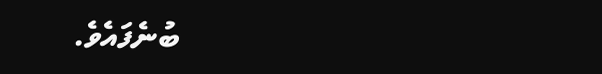ބުނެފައެވެ.